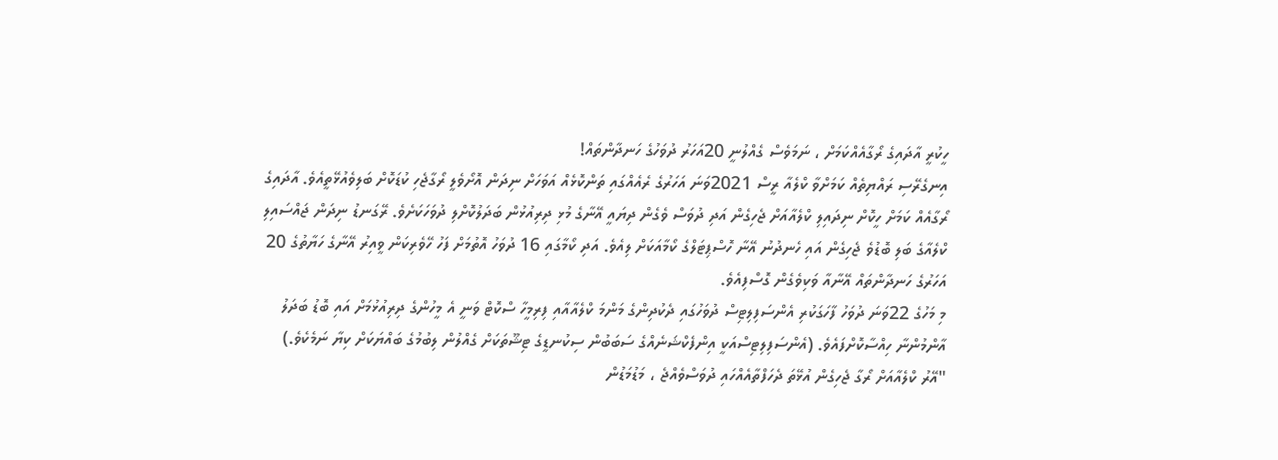ހީކުރީ އާދައިގެ ރޯގާއެއްކަމަށް ، ނަމަވެސް ގެއްލުނީ 20އަހަރު ދުވަހުގެ ހަނދާންތައް!
އިނގެރޭސި ރައްޔިތެއް ކަމަށްވާ ކްލެއާ ރީސް 2021ވަނަ އަހަރުގެ ރެއެއްގައި ތަންކޮޅެއް އަވަހަށް ނިދަން އޮށޯވެލީ ރޯގާޖެހި ކުޑަކޮށް ބަލިވެއުޅޭތީއެވެ. އާދައިގެ ރޯގާއެއް ކަމަށް ހީކޮށް ނިދައިލި ކްލެއާއަށް ޖެހިގެން އަދި ދުވަސް ވެގެން ދިޔައީ އޭނާގެ މުޅި ދިރިއުޅުން ބަދަލުކޮށްލި ދުވަހަކަށެވެ. ރޭގަނޑު ނިދަން ޖައްސައިލި ކްލެއާގެ ބަލި ބޮޑުވެ ޖެހިގެން އައި ހެނދުނު އޭނާ ހޮސްޕިޓަލްގެ ކޯމާއަކަށް ލިއެވެ. އަދި ކޯމާގައި 16 ދުވަހު އޮތުމަށް ފަހު ހޭވެރިކަން ވީއިރު އޭނާގެ ހަޔާތުގެ 20 އަހަރުގެ ހަނދާންތައް އޭނާއާ ވަކިވެގެން ގޮސްފިއެވެ.
މި މަހުގެ 22ވަނަ ދުވަހު ފާހަގަކުރި އެންސަފިލިޓިސް ދުވަހުގައި ދެކުދިންގެ މަންމަ ކްލެއާއާއި ފިރިމީހާ ސްކޮޓް ވަނީ އެ މީހުންގެ ދިރިއުޅުމަށް އައި ބޮޑު ބަދަލު އާންމުންނާ ހިއްސާކޮށްފައެވެ. (އެންސަފިލިޓިސްއަކީ އިންފެކްޝަނެއްގެ ސަބަބުން ސިކުނޑީގެ ޓިޝޫތަކަށް ގެއްލުން ލިބުމުގެ ބައްޔަކަށް ކިޔާ ނަމެކެވެ.)
"އޭރު ކްލެއާއަށް ރޯގާ ޖެހިގެން އުޅޭތަ ދެހަފްތާއެއްހައި ދުވަސްވެއްޖެ ، މަޑުމަޑުން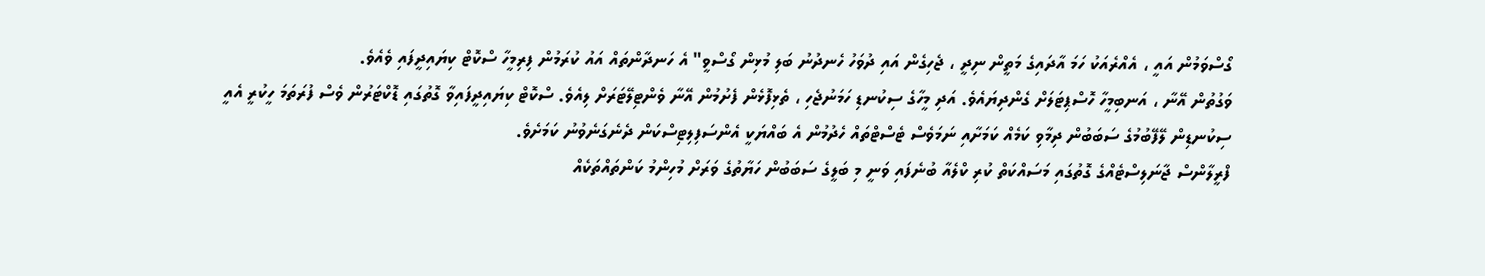ގޯސްވަމުން އައީ ، އެއްރެއަކު ހަމަ އާދައިގެ މަތީން ނިދީ ، ޖެހިގެން އައި ދުވަހު ހެނދުނު ބަލި މުޅިން ގޯސްވީ" އެ ހަނދާންތައް އައު ކުރަމުން ފިރިމީހާ ސްކޮޓް ކިޔައިދީފައި ވެއެވެ.
ވަގުތުން އޭނާ ، އަނބިމީހާ ހޮސްޕިޓަލަށް ގެންދިޔައެވެ. އަދި މީހާގެ ސިކުނޑި ހަމަނުޖެހި ، ތެޅިފޮޅެން ފެށުމުން އޭނާ ވެންޓިލޭޓަރަށް ލިއެވެ. ސްކޮޓް ކިޔައިދީފައިވާ ގޮތުގައި ޑޮކްޓަރުން ވެސް ފުރަތަމަ ހީކުރީ އެއީ ސިކުނޑިން ލޭފޭބުމުގެ ސަބަބުން ދިމާވި ކަމެއް ކަމަށާއި ނަމަވެސް ޓެސްޓްތައް ހެދުމުން އެ ބައްޔަކީ އެންސަފިލިޓިސްކަން ދެނެގަނެވުނު ކަމަށެވެ.
ފްރީލާންސް ޖާނަލިސްޓެއްގެ ގޮތުގައި މަސައްކަތް ކުރި ކްލެއާ ބުނެފައި ވަނީ މި ބަލީގެ ސަބަބުން ހަޔާތުގެ ވަރަށް މުހިންމު ކަންތައްތަކެއް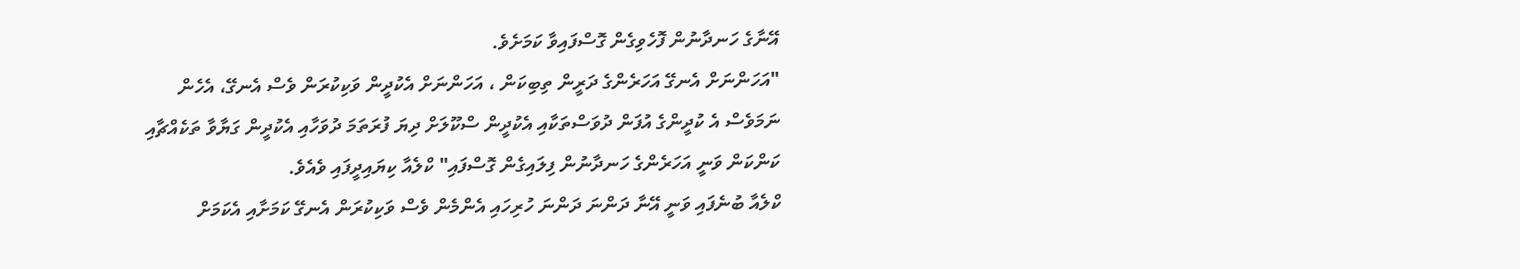އޭނާގެ ހަނދާނުން ފޮހެވިގެން ގޮސްފައިވާ ކަމަށެވެ.
"އަހަންނަށް އެނގޭ އަހަރެންގެ ދަރީން ތިބިކަން ، އަހަންނަށް އެކުދީން ވަކިކުރަން ވެސް އެނގޭ، އެހެން ނަމަވެސް އެ ކުދީންގެ އުފަން ދުވަސްތަކާއި އެކުދީން ސްކޫލަށް ދިޔަ ފުރަތަމަ ދުވަހާއި އެކުދީން ގަޔާވާ ތަކެއްޗާއި ކަންކަން ވަނީ އަހަރެންގެ ހަނދާނުން ފިލައިގެން ގޮސްފައި" ކްލެއާ ކިޔައިދީފައި ވެއެވެ.
ކްލެއާ ބުނެފައި ވަނީ އޭނާ ދަންނަ ދަންނަ ހުރިހައި އެންމެން ވެސް ވަކިކުރަން އެނގޭ ކަމަށާއި އެކަމަށް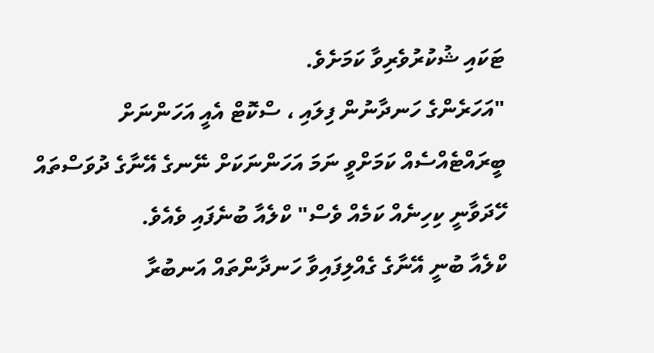ޓަކައި ޝުކުރުވެރިވާ ކަމަށެވެ.
"އަހަރެންގެ ހަނދާނުން ފިލައި ، ސްކޮޓް އެއީ އަހަންނަށް ބީރައްޓެއްސެއް ކަމަށްވީ ނަމަ އަހަންނަކަށް ނޭނގެ އޭނާގެ ދުވަސްތައް ހޭދަވާނީ ކިހިނެއް ކަމެއް ވެސް" ކްލެއާ ބުނެފައި ވެއެވެ.
ކްލެއާ ބުނީ އޭނާގެ ގެއްލިފައިވާ ހަނދާންތައް އަނބުރާ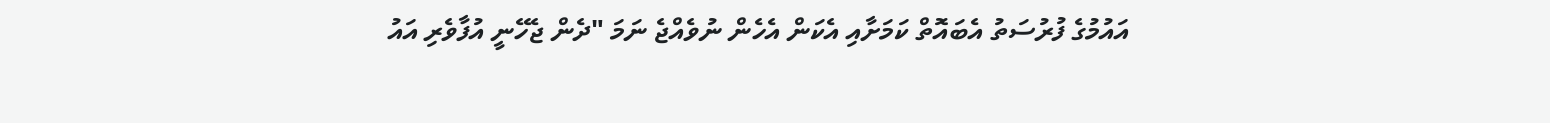އައުމުގެ ފުރުސަތު އެބައޮތް ކަމަށާއި އެކަން އެހެން ނުވެއްޖެ ނަމަ "ދެން ޖެހޭނީ އުފާވެރި އައު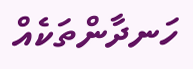ހަނދާންތަކެއް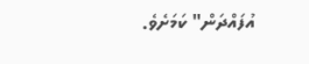އުފައްދަން" ކަމަށެވެ.